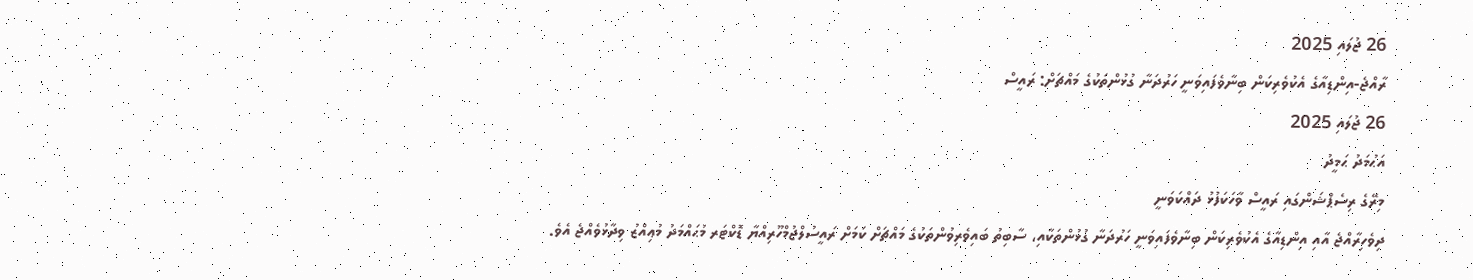26 ޖުލައި 2025
ރާއްޖެ-އިންޑިއާގެ އެކުވެރިކަން ބިނާވެފައިވަނީ ހަރުދަނާ ގުޅުންތަކުގެ މައްޗަށް: ރައީސް
26 ޖުލައި 2025
އަޙުމަދު ޙަމީދު
މިރޭގެ ރިސެޕްޝަންގައި ރައީސް ވާހަކަފުޅު ދައްކަވަނީ
ދިވެހިރާއްޖެ އާއި އިންޑިއާގެ އެކުވެރިކަން ބިނާވެފައިވަނީ ހަރުދަނާ ގުޅުންތަކާއި، ސާބިތު ބައިވެރިވުންތަކުގެ މައްޗަށް ކަމަށް ރައީސުލްޖުމްހޫރިއްޔާ ޑޮކްޓަރ މުޙައްމަދު މުޢިއްޒު ވިދާޅުވެއްޖެ އެވެ.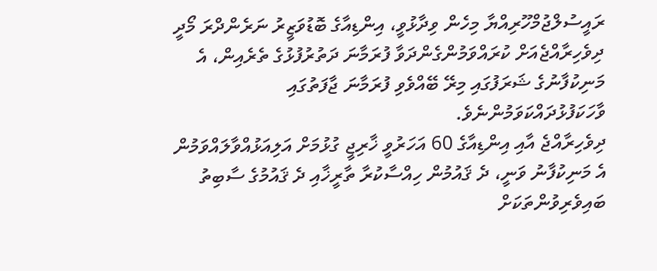ރައީސުލްޖުމްހޫރިއްޔާ މިހެން ވިދާޅުވީ، އިންޑިއާގެ ބޮޑުވަޒީރު ނަރެންދްރަ މޯދީ ދިވެހިރާއްޖެއަށް ކުރައްވަމުންގެންދަވާ ފުރަމާނަ ދަތުރުފުޅުގެ ތެރެއިން، އެ މަނިކުފާނުގެ ޝަރަފުގައި މިރޭ ބޭއްވެވި ފުރަމާނަ ޖާފަތުގައި ވާހަކަފުޅުދައްކަވަމުންނެވެ.
ދިވެހިރާއްޖެ އާއި އިންޑިއާގެ 60 އަހަރުވީ ޚާރިޖީ ގުޅުމަށް އަލިއަޅުއްވާލައްވަމުން އެ މަނިކުފާނު ވަނީ، ދެ ޤައުމުން ހިއްސާކުރާ ތާރީޚާއި ދެ ޤައުމުގެ ސާބިތު ބައިވެރިވުންތަކަށް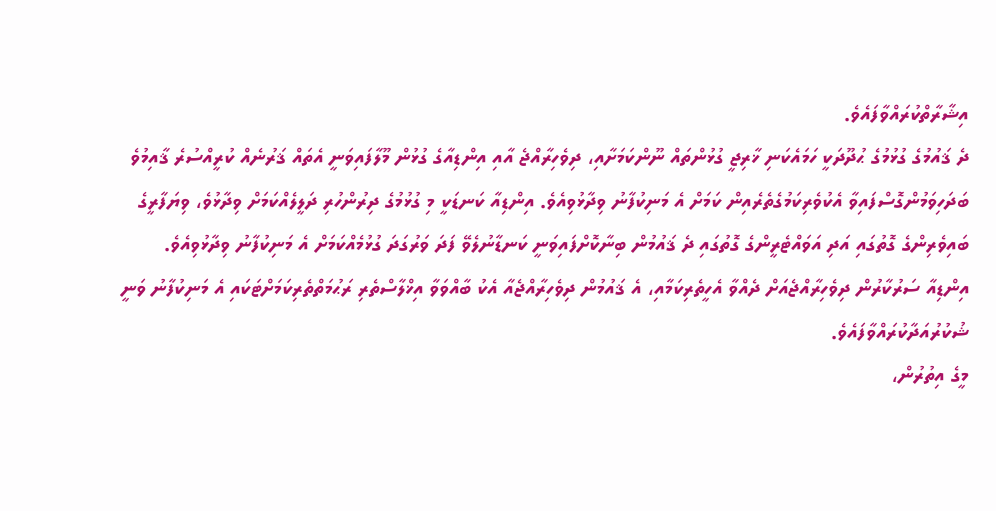އިޝާރާތްކުރައްވާފައެވެ.
ދެ ޤައުމުގެ ގުޅުމުގެ ޙުދޫދަކީ ހަމައެކަނި ޚާރިޖީ ގުޅުންތައް ނޫންކަމަށާއި، ދިވެހިރާއްޖެ އާއި އިންޑިއާގެ ގުޅުން މޫލާފައިވަނީ އެތައް ޤަރުނެއް ކުރީއްސުރެ ޤާއިމުވެ ބަދަހިވަމުންގޮސްފައިވާ އެކުވެރިކަމުގެތެރެއިން ކަމަށް އެ މަނިކުފާނު ވިދާޅުވިއެވެ. އިންޑިއާ ކަނޑަކީ މި ގުޅުމުގެ ދިރުންހުރި ދަލީލެއްކަމަށް ވިދާޅުވެ، ވިޔަފާރީގެ ބައިވެރިންގެ ގޮތުގައި އަދި އަވައްޓެރީންގެ ގޮތުގައި ދެ ޤައުމުން ބިނާކޮށްފައިވަނީ ކަނޑާނުލެވޭ ފަދަ ވަރުގަދަ ގުޅުމެއްކަމަށް އެ މަނިކުފާނު ވިދާޅުވިއެވެ.
އިންޑިއާ ސަރުކާރުން ދިވެހިރާއްޖެއަށް ދެއްވާ އެހީތެރިކަމާއި، އެ ޤައުމުން ދިވެހިރާއްޖެއާ އެކު ބާއްވަވާ އިޚްލާސްތެރި ރަޙުމަތްތެރިކަމަށްޓަކައި އެ މަނިކުފާނު ވަނީ ޝުކުރުއަދާކުރައްވާފައެވެ.
މީގެ އިތުރުން،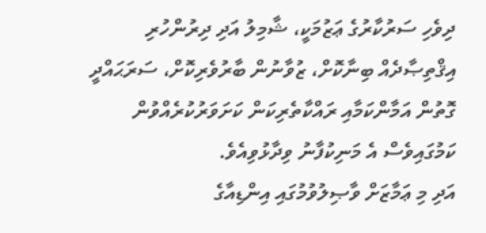ދިވެހި ސަރުކާރުގެ ޢަޒުމަކީ، ޝާމިލު އަދި ދިރުންހުރި އިޤްތިޞާދެއް ބިނާކޮށް، ޒުވާނުން ބާރުވެރިކޮށް، ސަރަޙައްދީ ގޮތުން އަމާންކަމާއި ރައްކާތެރިކަން ކަށަވަރުކުރެއްވުން ކަމުގައިވެސް އެ މަނިކުފާނު ވިދާޅުވިއެވެ.
އަދި މި ޢަމާޒަށް ވާޞިލުވުމުގައި އިންޑިއާގެ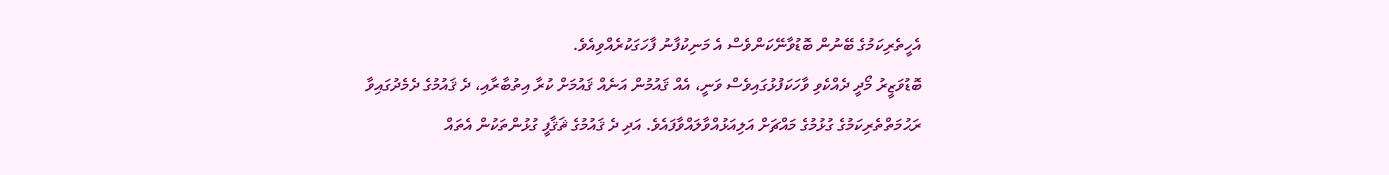އެހީތެރިކަމުގެ ބޭނުން ބޮޑުވާނޭކަންވެސް އެ މަނިކުފާނު ފާހަގަކުރެއްވިއެވެ.
ބޮޑުވަޒީރު މޯދީ ދެއްކެވި ވާހަކަފުޅުގައިވެސް ވަނީ، އެއް ޤައުމުން އަނެއް ޤައުމަށް ކުރާ އިތުބާރާއި، ދެ ޤައުމުގެ ދެމެދުގައިވާ ރަޙުމަތްތެރިކަމުގެ ގުޅުމުގެ މައްޗަށް އަލިއަޅުއްވާލައްވާފައެވެ. އަދި ދެ ޤައުމުގެ ޘަޤާފީ ގުޅުންތަކުން އެތައް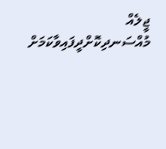ޖީލެއް މުއްސަނދިކޮށްދީފައިވާކަމަށް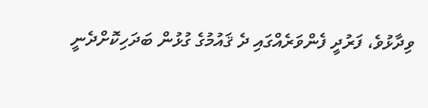ވިދާޅުވެ، ފަރުދީ ފެންވަރެއްގައި ދެ ޤައުމުގެ ގުޅުން ބަދަހިކޮށްދެނީ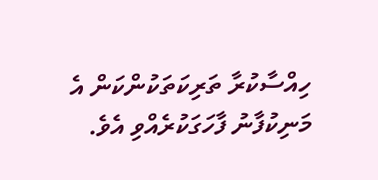ހިއްސާކުރާ ތަރިކަތަކުންކަން އެ މަނިކުފާނު ފާހަގަކުރެއްވި އެވެ.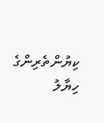ކިޔުންތެރިންގެ ހިޔާލު